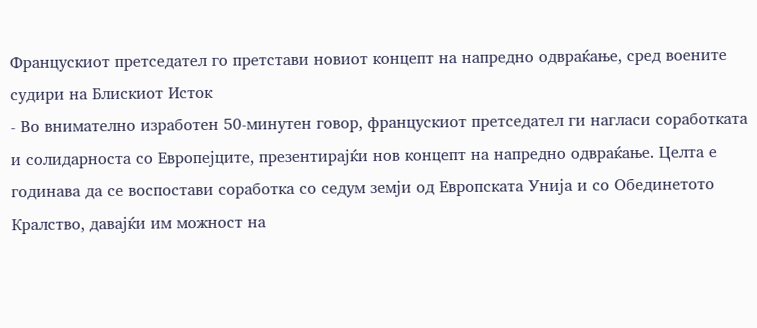Францускиот претседател го претстави новиот концепт на напредно одвраќање, сред воените судири на Блискиот Исток
- Во внимателно изработен 50-минутен говор, францускиот претседател ги нагласи соработката и солидарноста со Европејците, презентирајќи нов концепт на напредно одвраќање. Целта е годинава да се воспостави соработка со седум земји од Европската Унија и со Обединетото Кралство, давајќи им можност на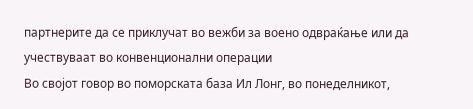партнерите да се приклучат во вежби за воено одвраќање или да учествуваат во конвенционални операции
Во својот говор во поморската база Ил Лонг, во понеделникот,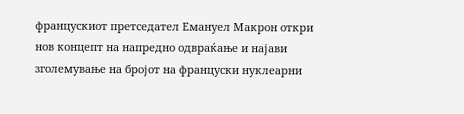францускиот претседател Емануел Макрон откри нов концепт на напредно одвраќање и најави зголемување на бројот на француски нуклеарни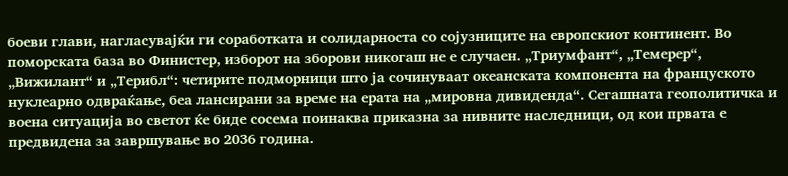боеви глави, нагласувајќи ги соработката и солидарноста со сојузниците на европскиот континент. Во поморската база во Финистер, изборот на зборови никогаш не е случаен. „Триумфант“, „Темерер“, „Вижилант“ и „Терибл“: четирите подморници што ја сочинуваат океанската компонента на француското нуклеарно одвраќање, беа лансирани за време на ерата на „мировна дивиденда“. Сегашната геополитичка и воена ситуација во светот ќе биде сосема поинаква приказна за нивните наследници, од кои првата е предвидена за завршување во 2036 година.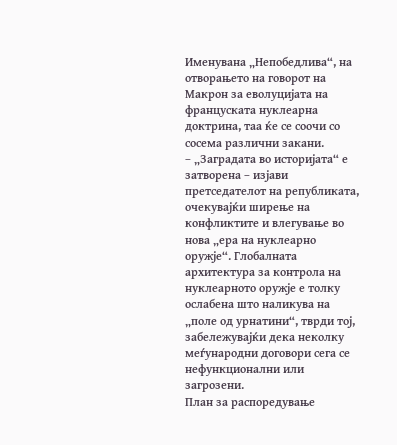Именувана „Непобедлива“, на отворањето на говорот на Макрон за еволуцијата на француската нуклеарна доктрина, таа ќе се соочи со сосема различни закани.
– „Заградата во историјата“ е затворена – изјави претседателот на републиката, очекувајќи ширење на конфликтите и влегување во нова „ера на нуклеарно оружје“. Глобалната архитектура за контрола на нуклеарното оружје е толку ослабена што наликува на „поле од урнатини“, тврди тој, забележувајќи дека неколку меѓународни договори сега се нефункционални или загрозени.
План за распоредување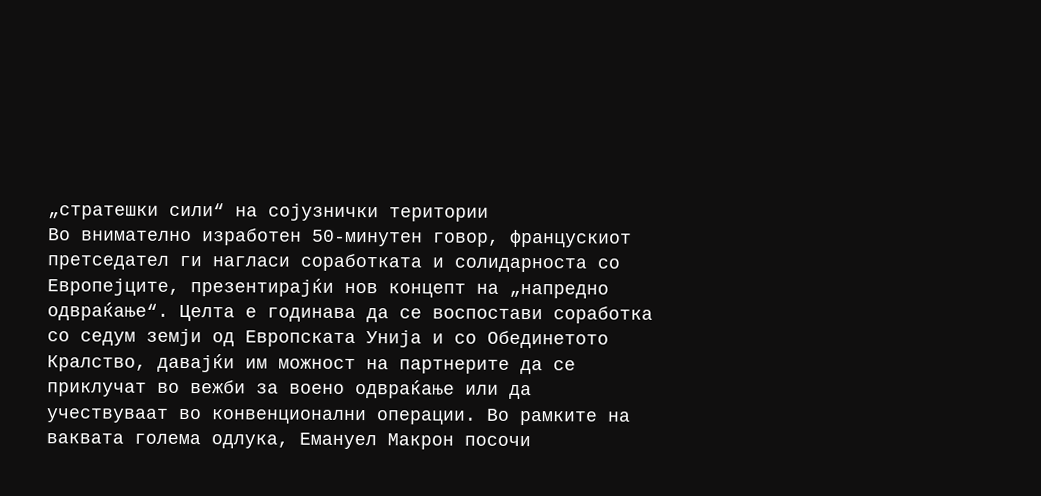„стратешки сили“ на сојузнички територии
Во внимателно изработен 50-минутен говор, францускиот претседател ги нагласи соработката и солидарноста со Европејците, презентирајќи нов концепт на „напредно одвраќање“. Целта е годинава да се воспостави соработка со седум земји од Европската Унија и со Обединетото Кралство, давајќи им можност на партнерите да се приклучат во вежби за воено одвраќање или да учествуваат во конвенционални операции. Во рамките на ваквата голема одлука, Емануел Макрон посочи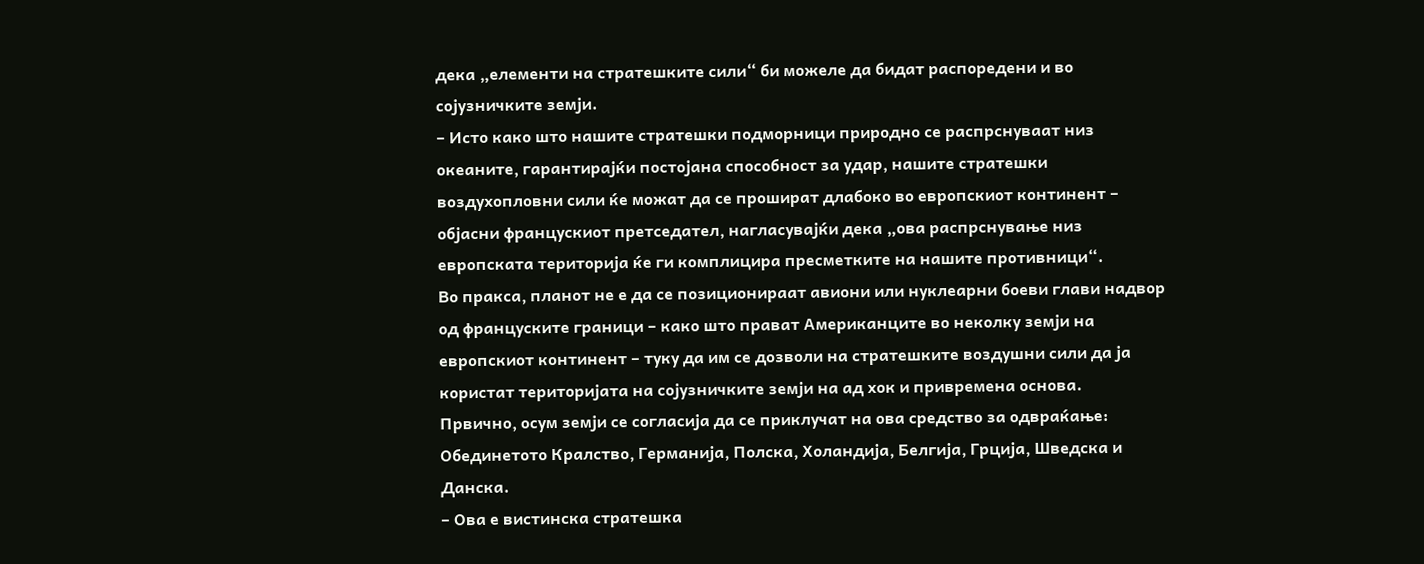дека „елементи на стратешките сили“ би можеле да бидат распоредени и во сојузничките земји.
– Исто како што нашите стратешки подморници природно се распрснуваат низ океаните, гарантирајќи постојана способност за удар, нашите стратешки воздухопловни сили ќе можат да се прошират длабоко во европскиот континент – објасни францускиот претседател, нагласувајќи дека „ова распрснување низ европската територија ќе ги комплицира пресметките на нашите противници“.
Во пракса, планот не е да се позиционираат авиони или нуклеарни боеви глави надвор од француските граници – како што прават Американците во неколку земји на европскиот континент – туку да им се дозволи на стратешките воздушни сили да ја користат територијата на сојузничките земји на ад хок и привремена основа.
Првично, осум земји се согласија да се приклучат на ова средство за одвраќање: Обединетото Кралство, Германија, Полска, Холандија, Белгија, Грција, Шведска и Данска.
– Ова е вистинска стратешка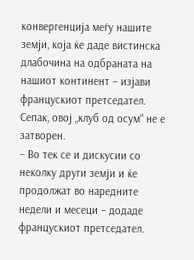конвергенција меѓу нашите земји, која ќе даде вистинска длабочина на одбраната на нашиот континент – изјави францускиот претседател. Сепак, овој „клуб од осум“ не е затворен.
– Во тек се и дискусии со неколку други земји и ќе продолжат во наредните недели и месеци – додаде францускиот претседател.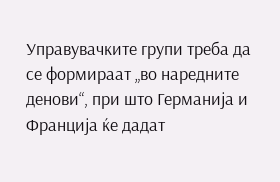Управувачките групи треба да се формираат „во наредните денови“, при што Германија и Франција ќе дадат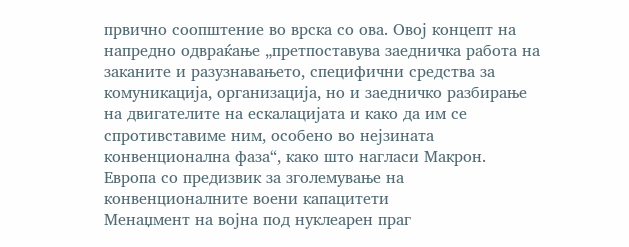првично соопштение во врска со ова. Овој концепт на напредно одвраќање „претпоставува заедничка работа на заканите и разузнавањето, специфични средства за комуникација, организација, но и заедничко разбирање на двигателите на ескалацијата и како да им се спротивставиме ним, особено во нејзината конвенционална фаза“, како што нагласи Макрон.
Европа со предизвик за зголемување на конвенционалните воени капацитети
Менаџмент на војна под нуклеарен праг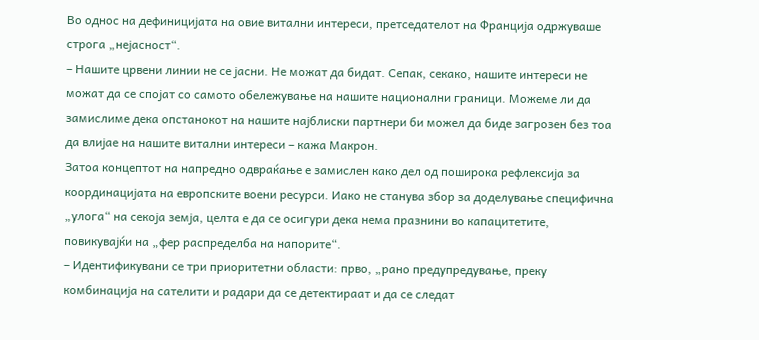Во однос на дефиницијата на овие витални интереси, претседателот на Франција одржуваше строга „нејасност“.
– Нашите црвени линии не се јасни. Не можат да бидат. Сепак, секако, нашите интереси не можат да се спојат со самото обележување на нашите национални граници. Можеме ли да замислиме дека опстанокот на нашите најблиски партнери би можел да биде загрозен без тоа да влијае на нашите витални интереси – кажа Макрон.
Затоа концептот на напредно одвраќање е замислен како дел од поширока рефлексија за координацијата на европските воени ресурси. Иако не станува збор за доделување специфична „улога“ на секоја земја, целта е да се осигури дека нема празнини во капацитетите, повикувајќи на „фер распределба на напорите“.
– Идентификувани се три приоритетни области: прво, „рано предупредување, преку комбинација на сателити и радари да се детектираат и да се следат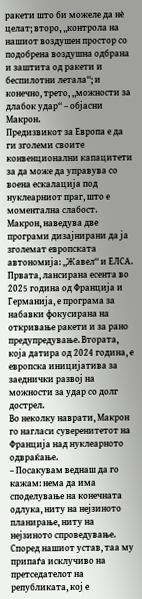ракети што би можеле да нè целат; второ, „контрола на нашиот воздушен простор со подобрена воздушна одбрана и заштита од ракети и беспилотни летала“; и конечно, трето, „можности за длабок удар“ – објасни Макрон.
Предизвикот за Европа е да ги зголеми своите конвенционални капацитети за да може да управува со воена ескалација под нуклеарниот праг, што е моментална слабост.
Макрон, наведува две програми дизајнирани да ја зголемат европската автономија: „Жавел“ и ЕЛСА. Првата, лансирана есента во 2025 година од Франција и Германија, е програма за набавки фокусирана на откривање ракети и за рано предупредување. Втората, која датира од 2024 година, е европска иницијатива за заеднички развој на можности за удар со долг дострел.
Во неколку наврати, Макрон го нагласи суверенитетот на Франција над нуклеарното одвраќање.
– Посакувам веднаш да го кажам: нема да има споделување на конечната одлука, ниту на нејзиното планирање, ниту на нејзиното спроведување. Според нашиот устав, таа му припаѓа исклучиво на претседателот на републиката, кој е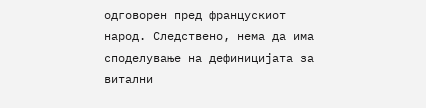одговорен пред францускиот народ. Следствено, нема да има споделување на дефиницијата за витални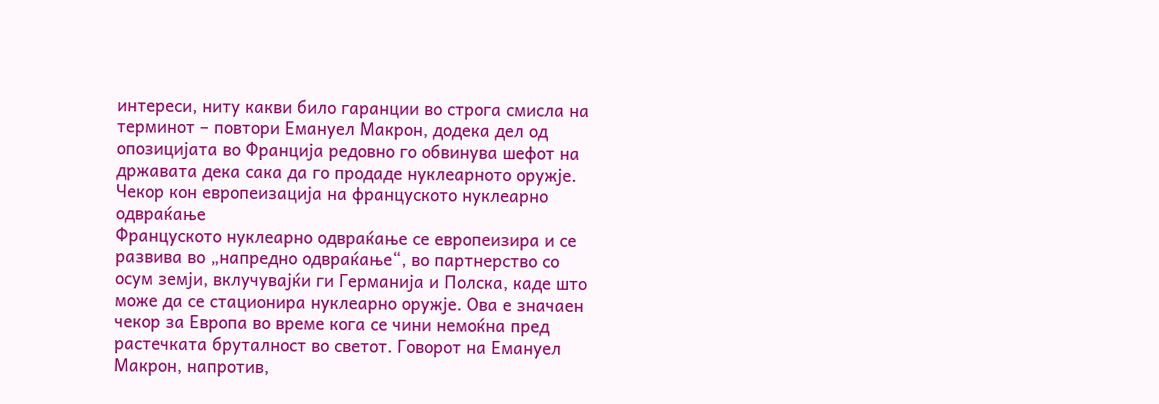интереси, ниту какви било гаранции во строга смисла на терминот – повтори Емануел Макрон, додека дел од опозицијата во Франција редовно го обвинува шефот на државата дека сака да го продаде нуклеарното оружје.
Чекор кон европеизација на француското нуклеарно одвраќање
Француското нуклеарно одвраќање се европеизира и се развива во „напредно одвраќање“, во партнерство со осум земји, вклучувајќи ги Германија и Полска, каде што може да се стационира нуклеарно оружје. Ова е значаен чекор за Европа во време кога се чини немоќна пред растечката бруталност во светот. Говорот на Емануел Макрон, напротив,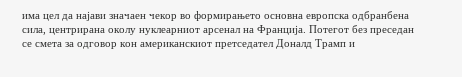има цел да најави значаен чекор во формирањето основна европска одбранбена сила, центрирана околу нуклеарниот арсенал на Франција. Потегот без преседан се смета за одговор кон американскиот претседател Доналд Трамп и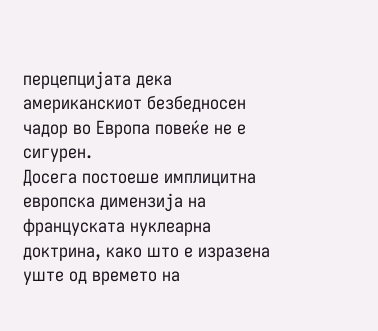перцепцијата дека американскиот безбедносен чадор во Европа повеќе не е сигурен.
Досега постоеше имплицитна европска димензија на француската нуклеарна доктрина, како што е изразена уште од времето на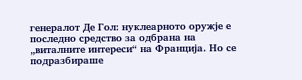генералот Де Гол: нуклеарното оружје е последно средство за одбрана на „виталните интереси“ на Франција. Но се подразбираше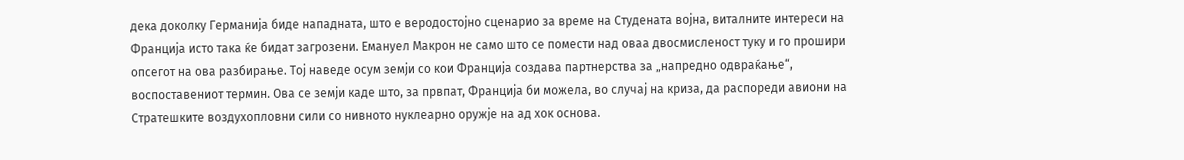дека доколку Германија биде нападната, што е веродостојно сценарио за време на Студената војна, виталните интереси на Франција исто така ќе бидат загрозени. Емануел Макрон не само што се помести над оваа двосмисленост туку и го прошири опсегот на ова разбирање. Тој наведе осум земји со кои Франција создава партнерства за „напредно одвраќање“, воспоставениот термин. Ова се земји каде што, за првпат, Франција би можела, во случај на криза, да распореди авиони на Стратешките воздухопловни сили со нивното нуклеарно оружје на ад хок основа.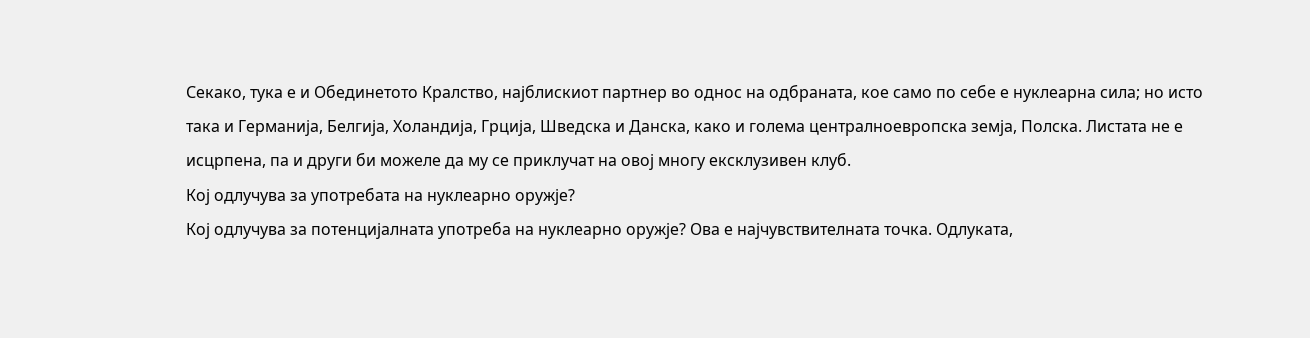Секако, тука е и Обединетото Кралство, најблискиот партнер во однос на одбраната, кое само по себе е нуклеарна сила; но исто така и Германија, Белгија, Холандија, Грција, Шведска и Данска, како и голема централноевропска земја, Полска. Листата не е исцрпена, па и други би можеле да му се приклучат на овој многу ексклузивен клуб.
Кој одлучува за употребата на нуклеарно оружје?
Кој одлучува за потенцијалната употреба на нуклеарно оружје? Ова е најчувствителната точка. Одлуката,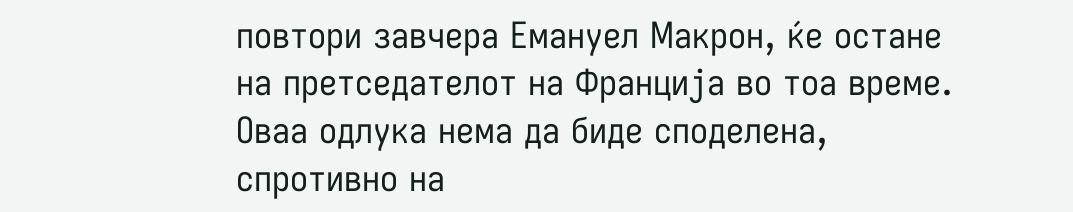повтори завчера Емануел Макрон, ќе остане на претседателот на Франција во тоа време. Оваа одлука нема да биде споделена, спротивно на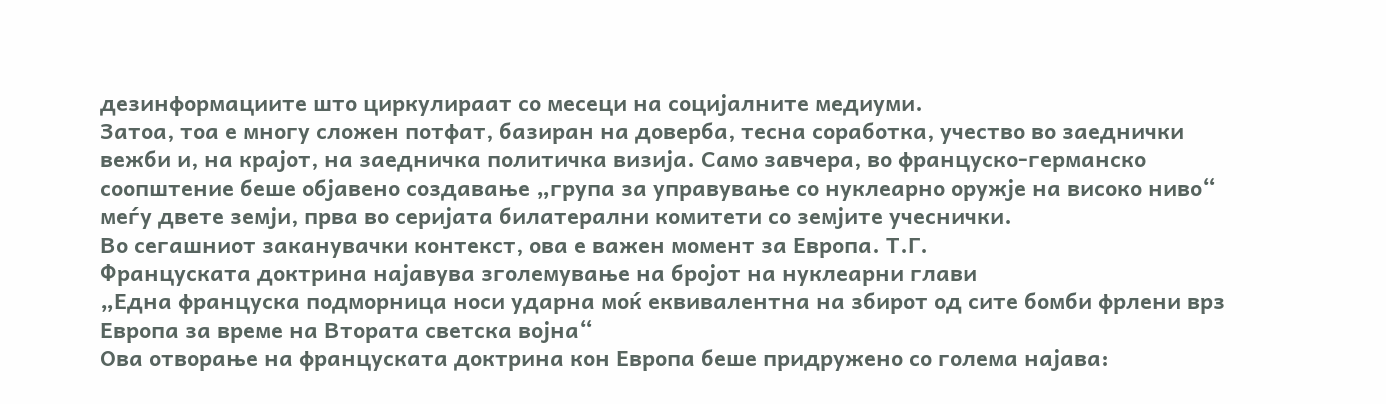дезинформациите што циркулираат со месеци на социјалните медиуми.
Затоа, тоа е многу сложен потфат, базиран на доверба, тесна соработка, учество во заеднички вежби и, на крајот, на заедничка политичка визија. Само завчера, во француско-германско соопштение беше објавено создавање „група за управување со нуклеарно оружје на високо ниво“ меѓу двете земји, прва во серијата билатерални комитети со земјите учеснички.
Во сегашниот заканувачки контекст, ова е важен момент за Европа. Т.Г.
Француската доктрина најавува зголемување на бројот на нуклеарни глави
„Една француска подморница носи ударна моќ еквивалентна на збирот од сите бомби фрлени врз Европа за време на Втората светска војна“
Ова отворање на француската доктрина кон Европа беше придружено со голема најава: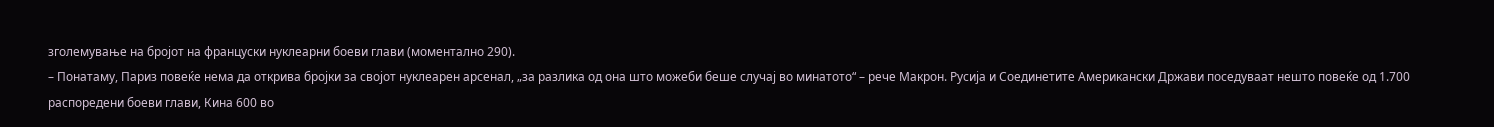зголемување на бројот на француски нуклеарни боеви глави (моментално 290).
– Понатаму, Париз повеќе нема да открива бројки за својот нуклеарен арсенал, „за разлика од она што можеби беше случај во минатото“ – рече Макрон. Русија и Соединетите Американски Држави поседуваат нешто повеќе од 1.700 распоредени боеви глави, Кина 600 во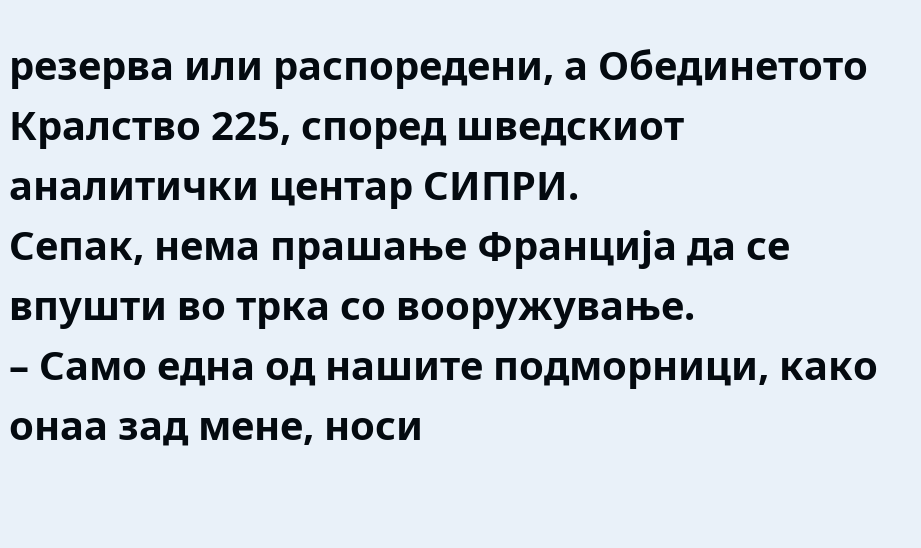резерва или распоредени, а Обединетото Кралство 225, според шведскиот аналитички центар СИПРИ.
Сепак, нема прашање Франција да се впушти во трка со вооружување.
– Само една од нашите подморници, како онаа зад мене, носи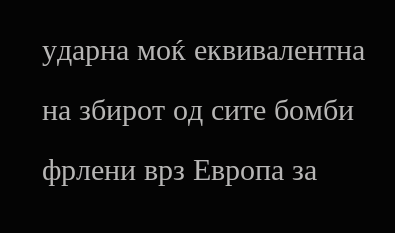ударна моќ еквивалентна на збирот од сите бомби фрлени врз Европа за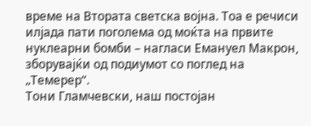време на Втората светска војна. Тоа е речиси илјада пати поголема од моќта на првите нуклеарни бомби – нагласи Емануел Макрон, зборувајќи од подиумот со поглед на „Темерер“.
Тони Гламчевски, наш постојан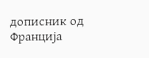дописник од Франција